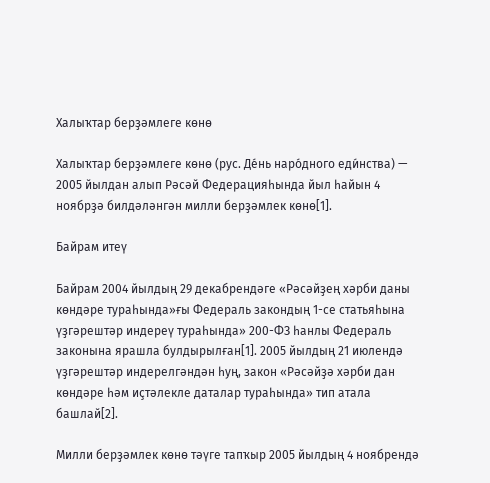Халыҡтар берҙәмлеге көнө

Халыҡтар берҙәмлеге көнө (рус. Де́нь наро́дного еди́нства) — 2005 йылдан алып Рәсәй Федерацияһында йыл һайын 4 ноябрҙә билдәләнгән милли берҙәмлек көнө[1].

Байрам итеү

Байрам 2004 йылдың 29 декабрендәге «Рәсәйҙең хәрби даны көндәре тураһында»ғы Федераль закондың 1-се статьяһына үҙгәрештәр индереү тураһында» 200-ФЗ һанлы Федераль законына ярашла булдырылған[1]. 2005 йылдың 21 июлендә үҙгәрештәр индерелгәндән һуң, закон «Рәсәйҙә хәрби дан көндәре һәм иҫтәлекле даталар тураһында» тип атала башлай[2].

Милли берҙәмлек көнө тәүге тапҡыр 2005 йылдың 4 ноябрендә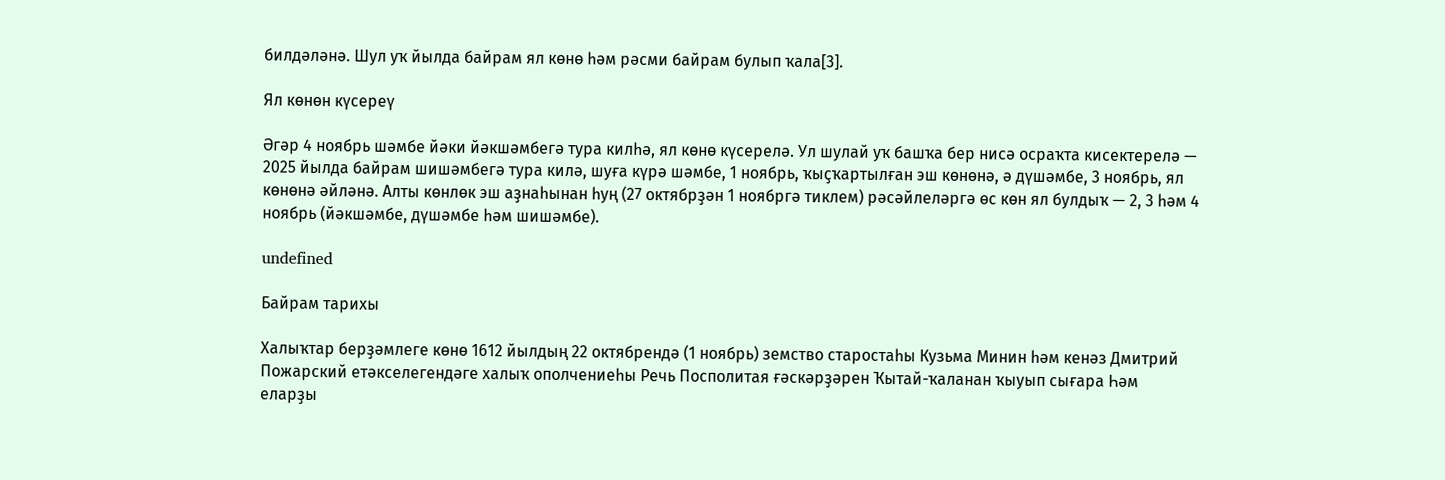билдәләнә. Шул уҡ йылда байрам ял көнө һәм рәсми байрам булып ҡала[3].

Ял көнөн күсереү

Әгәр 4 ноябрь шәмбе йәки йәкшәмбегә тура килһә, ял көнө күсерелә. Ул шулай уҡ башҡа бер нисә осраҡта кисектерелә — 2025 йылда байрам шишәмбегә тура килә, шуға күрә шәмбе, 1 ноябрь, ҡыҫҡартылған эш көнөнә, ә дүшәмбе, 3 ноябрь, ял көнөнә әйләнә. Алты көнлөк эш аҙнаһынан һуң (27 октябрҙән 1 ноябргә тиклем) рәсәйлеләргә өс көн ял булдыҡ — 2, 3 һәм 4 ноябрь (йәкшәмбе, дүшәмбе һәм шишәмбе).

undefined

Байрам тарихы

Халыҡтар берҙәмлеге көнө 1612 йылдың 22 октябрендә (1 ноябрь) земство старостаһы Кузьма Минин һәм кенәз Дмитрий Пожарский етәкселегендәге халыҡ ополчениеһы Речь Посполитая ғәскәрҙәрен Ҡытай-ҡаланан ҡыуып cығара Һәм eларҙы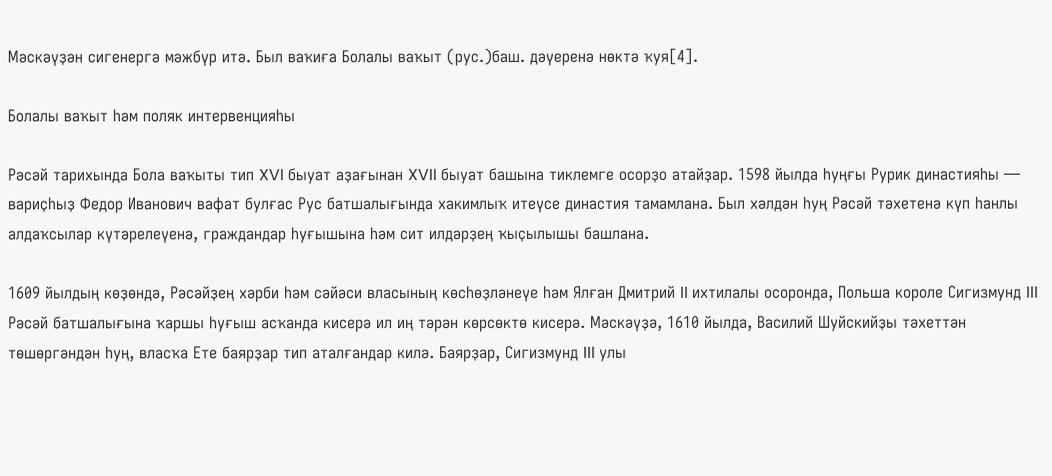Мәскәүҙән сигенергә мәжбүр итә. Был ваҡиға Болалы ваҡыт (рус.)баш. дәүеренә нөктә ҡуя[4].

Болалы ваҡыт һәм поляк интервенцияһы

Рәсәй тарихында Бола ваҡыты тип XVI быуат аҙағынан XVII быуат башына тиклемге осорҙо атайҙар. 1598 йылда һуңғы Рурик династияһы — вариҫһыҙ Федор Иванович вафат булғас Рус батшалығында хакимлыҡ итеүсе династия тамамлана. Был хәлдән һуң Рәсәй тәхетенә күп һанлы алдаҡсылар күтәрелеүенә, граждандар һуғышына һәм сит илдәрҙең ҡыҫылышы башлана.

1609 йылдың көҙөндә, Рәсәйҙең хәрби һәм сәйәси власының көсһөҙләнеүе һәм Ялған Дмитрий II ихтилалы осоронда, Польша короле Сигизмунд III Рәсәй батшалығына ҡаршы һуғыш асҡанда кисерә ил иң тәрән көрсөктө кисерә. Мәскәүҙә, 1610 йылда, Василий Шуйскийҙы тәхеттән төшөргәндән һуң, власҡа Ете баярҙар тип аталғандар килә. Баярҙар, Сигизмунд III улы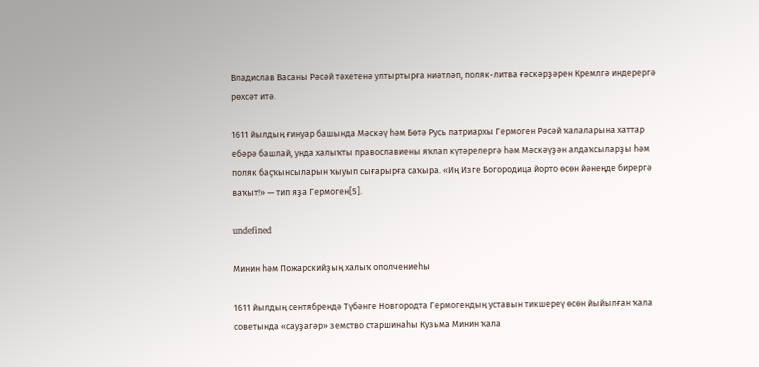Владислав Васаны Рәсәй тәхетенә ултыртырға ниәтләп, поляк-литва ғәскәрҙәрен Кремлгә индерергә рөхсәт итә.

1611 йылдың ғинуар башында Мәскәү һәм Бөтә Русь патриархы Гермоген Рәсәй ҡалаларына хаттар ебәрә башлай, унда халыҡты православиены яҡлап күтәрелергә һәм Мәскәүҙән алдаҡсыларҙы һәм поляк баҫҡынсыларын ҡыуып сығарырға саҡыра. «Иң Изге Богородица йорто өсөн йәнеңде бирергә ваҡыт!» — тип яҙа Гермоген[5].

undefined

Минин һәм Пожарскийҙың халыҡ ополчениеһы

1611 йылдың сентябрендә Түбәнге Новгородта Гермогендың уставын тикшереү өсөн йыйылған ҡала советында «сауҙагәр» земство старшинаһы Кузьма Минин ҡала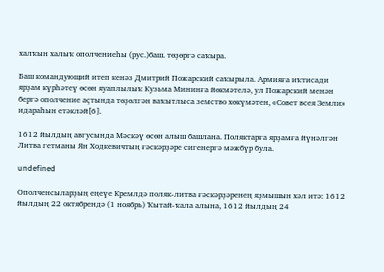халҡын халыҡ ополчениеһы (рус.)баш. төҙөргә саҡыра.

Баш командующий итеп кенәз Дмитрий Пожарский саҡырыла. Армияға иҡтисади ярҙам күрһәтеү өсөн яуаплылыҡ Кузьма Мининға йөкмәтелә, ул Пожарский менән бергә ополчение аҫтында төҙөлгән ваҡытлыса земство хөкүмәтен, «Совет всея Земли» идараһын етәкләй[6].

1612 йылдың авгусында Мәскәү өсөн алыш башлана. Поляктарға ярҙамға йүнәлгән Литва гетманы Ян Ходкевичтың ғәскәрҙәре сигенергә мәжбүр була.

undefined

Ополченсыларҙың еңеүе Кремлдә поляк-литва ғәскәрҙәренең яҙмышын хәл итә: 1612 йылдың 22 октябрендә (1 ноябрь) Ҡытай-ҡала алына, 1612 йылдың 24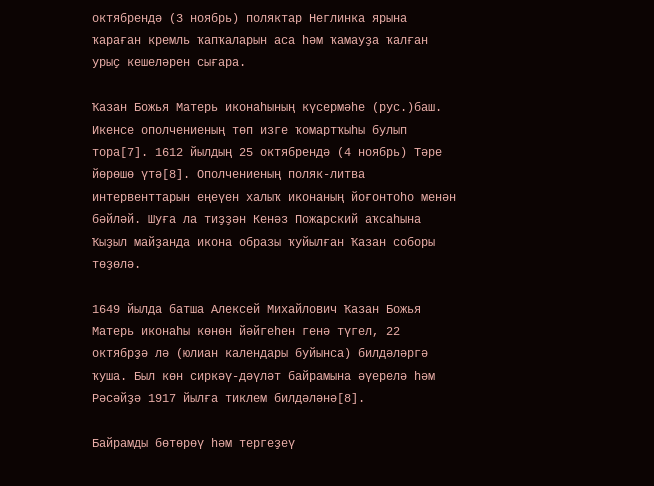октябрендә (3 ноябрь) поляктар Неглинка ярына ҡараған кремль ҡапҡаларын аса һәм ҡамауҙа ҡалған урыҫ кешеләрен сығара.

Ҡазан Божья Матерь иконаһының күсермәһе (рус.)баш. Икенсе ополчениеның төп изге ҡомартҡыһы булып тора[7]. 1612 йылдың 25 октябрендә (4 ноябрь) Тәре йөрөшө үтә[8]. Ополчениеның поляк-литва интервенттарын еңеүен халыҡ иконаның йоғонтоһо менән бәйләй. Шуға ла тиҙҙән Кенәз Пожарский аҡсаһына Ҡыҙыл майҙанда икона образы ҡуйылған Ҡазан соборы төҙөлә.

1649 йылда батша Алексей Михайлович Ҡазан Божья Матерь иконаһы көнөн йәйгеһен генә түгел, 22 октябрҙә лә (юлиан календары буйынса) билдәләргә ҡуша. Был көн сиркәү-дәүләт байрамына әүерелә һәм Рәсәйҙә 1917 йылға тиклем билдәләнә[8].

Байрамды бөтөрөү һәм тергеҙеү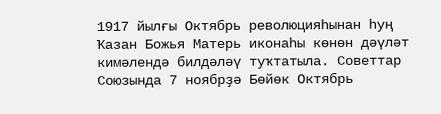1917 йылғы Октябрь революцияһынан һуң Ҡазан Божья Матерь иконаһы көнөн дәүләт кимәлендә билдәләү туҡтатыла. Советтар Союзында 7 ноябрҙә Бөйөк Октябрь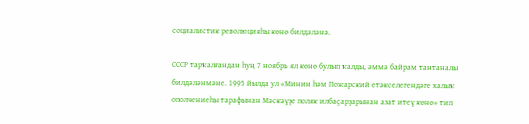социалистик революцияһы көнө билдәләнә.

СССР тарҡалғандан һуң 7 ноябрь ял көнө булып ҡалды, әммә байрам тантаналы билдәләнмәне. 1995 йылда ул «Минин һәм Пожарский етәкселегендәге халыҡ ополчениеһы тарафынан Мәскәүҙе поляк илбаҫарҙарынан азат итеү көнө» тип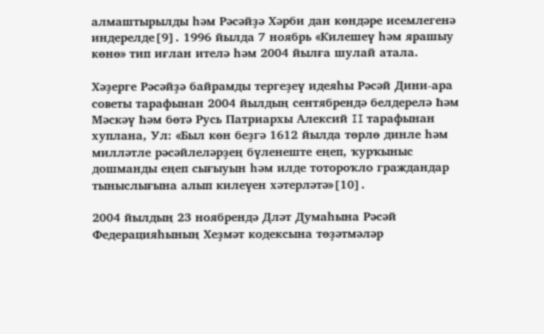алмаштырылды һәм Рәсәйҙә Хәрби дан көндәре исемлегенә индерелде[9]. 1996 йылда 7 ноябрь «Килешеү һәм ярашыу көнө» тип иғлан ителә һәм 2004 йылға шулай атала.

Хәҙерге Рәсәйҙә байрамды тергеҙеү идеяһы Рәсәй Дини-ара советы тарафынан 2004 йылдың сентябрендә белдерелә Һәм Мәскәү Һәм бөтә Русь Патриархы Алексий II тарафынан хуплана, Ул: «Был көн беҙгә 1612 йылда төрлө динле һәм милләтле рәсәйлеләрҙең бүленеште еңеп, ҡурҡыныс дошманды еңеп сығыуын һәм илде тотороҡло граждандар тыныслығына алып килеүен хәтерләтә»[10].

2004 йылдың 23 ноябрендә Дләт Думаһына Рәсәй Федерацияһының Хеҙмәт кодексына төҙәтмәләр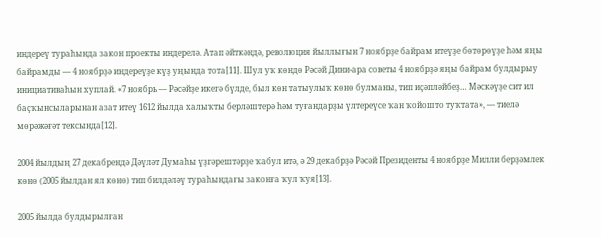индереү тураһында закон проекты индерелә. Атап әйткәндә, революция йыллығын 7 ноябрҙе байрам итеүҙе бөтөрөүҙе һәм яңы байрамды — 4 ноябрҙә индереүҙе күҙ уңында тота[11]. Шул уҡ көндө Рәсәй Дини-ара советы 4 ноябрҙә яңы байрам булдырыу инициативаһын хуплай. «7 ноябрь — Рәсәйҙе икегә бүлде, был көн татыулыҡ көнө булманы, тип иҫәпләйбеҙ… Мәскәүҙе сит ил баҫҡынсыларынан азат итеү 1612 йылда халыҡты берләштерә һәм туғандарҙы үлтереүсе ҡан ҡойошто туҡтата», — тиелә мөрәжәғәт тексында[12].

2004 йылдың 27 декабрендә Дәүләт Думаһы үҙгәрештәрҙе ҡабул итә, ә 29 декабрҙә Рәсәй Президенты 4 ноябрҙе Милли берҙәмлек көнө (2005 йылдан ял көнө) тип билдәләү тураһындағы законға ҡул ҡуя[13].

2005 йылда булдырылған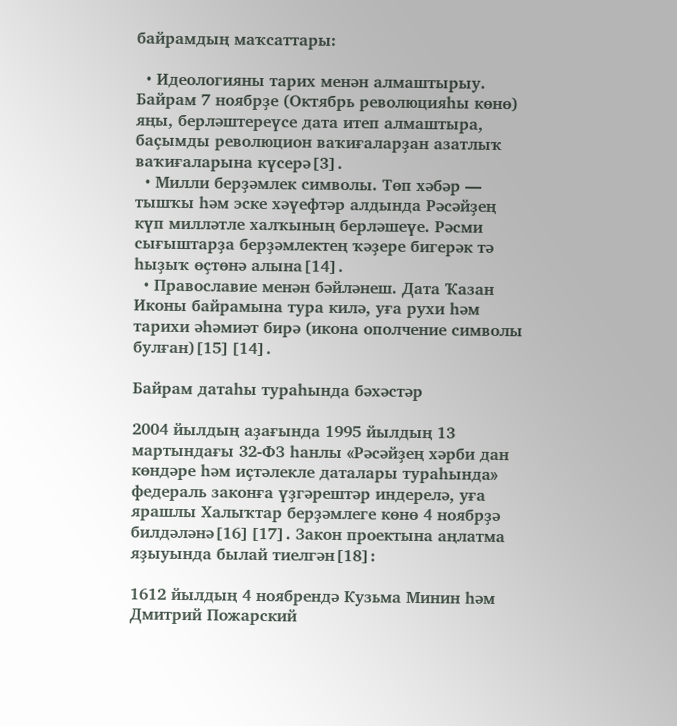байрамдың маҡсаттары:

  • Идеологияны тарих менән алмаштырыу. Байрам 7 ноябрҙе (Октябрь революцияһы көнө) яңы, берләштереүсе дата итеп алмаштыра, баҫымды революцион ваҡиғаларҙан азатлыҡ ваҡиғаларына күсерә[3].
  • Милли берҙәмлек символы. Төп хәбәр — тышҡы һәм эске хәүефтәр алдында Рәсәйҙең күп милләтле халҡының берләшеүе. Рәсми сығыштарҙа берҙәмлектең ҡәҙере бигерәк тә һыҙыҡ өҫтөнә алына[14].
  • Православие менән бәйләнеш. Дата Ҡазан Иконы байрамына тура килә, уға рухи һәм тарихи әһәмиәт бирә (икона ополчение символы булған)[15][14].

Байрам датаһы тураһында бәхәстәр

2004 йылдың аҙағында 1995 йылдың 13 мартындағы 32-ФЗ һанлы «Рәсәйҙең хәрби дан көндәре һәм иҫтәлекле даталары тураһында» федераль законға үҙгәрештәр индерелә, уға ярашлы Халыҡтар берҙәмлеге көнө 4 ноябрҙә билдәләнә[16][17]. Закон проектына аңлатма яҙыуында былай тиелгән[18]:

1612 йылдың 4 ноябрендә Кузьма Минин һәм Дмитрий Пожарский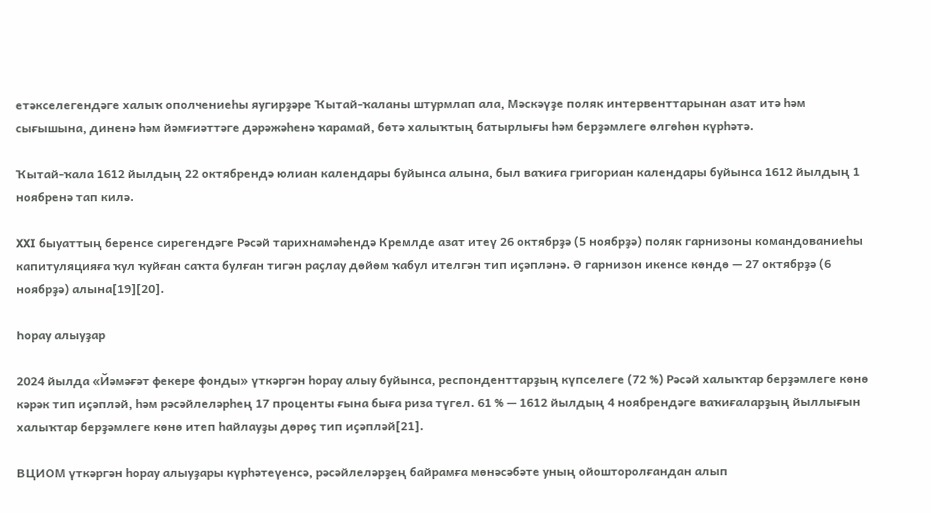етәкселегендәге халыҡ ополчениеһы яугирҙәре Ҡытай-ҡаланы штурмлап ала, Мәскәүҙе поляк интервенттарынан азат итә һәм сығышына, диненә һәм йәмғиәттәге дәрәжәһенә ҡарамай, бөтә халыҡтың батырлығы һәм берҙәмлеге өлгөһөн күрһәтә.

Ҡытай-ҡала 1612 йылдың 22 октябрендә юлиан календары буйынса алына, был ваҡиға григориан календары буйынса 1612 йылдың 1 ноябренә тап килә.

XXI быуаттың беренсе сирегендәге Рәсәй тарихнамәһендә Кремлде азат итеү 26 октябрҙә (5 ноябрҙә) поляк гарнизоны командованиеһы капитуляцияға ҡул ҡуйған саҡта булған тигән раҫлау дөйөм ҡабул ителгән тип иҫәпләнә. Ә гарнизон икенсе көндө — 27 октябрҙә (6 ноябрҙә) алына[19][20].

Һорау алыуҙар

2024 йылда «Йәмәғәт фекере фонды» үткәргән һорау алыу буйынса, респонденттарҙың күпселеге (72 %) Рәсәй халыҡтар берҙәмлеге көнө кәрәк тип иҫәпләй, һәм рәсәйлеләрһең 17 проценты ғына быға риза түгел. 61 % — 1612 йылдың 4 ноябрендәге ваҡиғаларҙың йыллығын халыҡтар берҙәмлеге көнө итеп һайлауҙы дөрөҫ тип иҫәпләй[21].

ВЦИОМ үткәргән һорау алыуҙары күрһәтеүенсә, рәсәйлеләрҙең байрамға мөнәсәбәте уның ойошторолғандан алып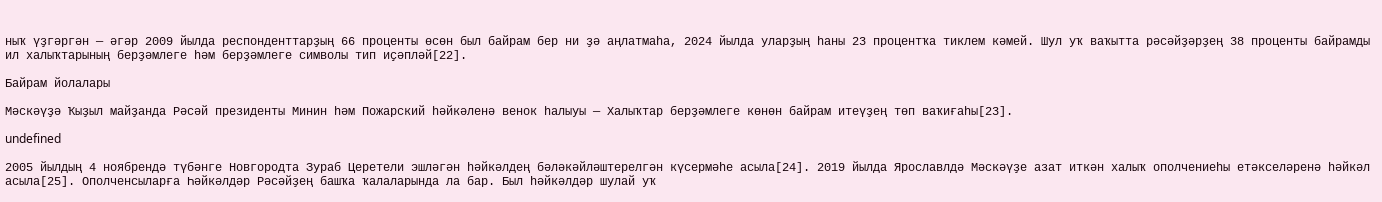ныҡ үҙгәргән — әгәр 2009 йылда респонденттарҙың 66 проценты өсөн был байрам бер ни ҙә аңлатмаһа, 2024 йылда уларҙың һаны 23 процентҡа тиклем кәмей. Шул уҡ ваҡытта рәсәйҙәрҙең 38 проценты байрамды ил халыҡтарының берҙәмлеге һәм берҙәмлеге символы тип иҫәпләй[22].

Байрам йолалары

Мәскәүҙә Ҡыҙыл майҙанда Рәсәй президенты Минин һәм Пожарский һәйкәленә венок һалыуы — Халыҡтар берҙәмлеге көнөн байрам итеүҙең төп ваҡиғаһы[23].

undefined

2005 йылдың 4 ноябрендә түбәнге Новгородта Зураб Церетели эшләгән һәйкәлдең бәләкәйләштерелгән күсермәһе асыла[24]. 2019 йылда Ярославлдә Мәскәүҙе азат иткән халыҡ ополчениеһы етәкселәренә һәйкәл асыла[25]. Ополченсыларға Һәйкәлдәр Рәсәйҙең башҡа ҡалаларында ла бар. Был һәйкәлдәр шулай уҡ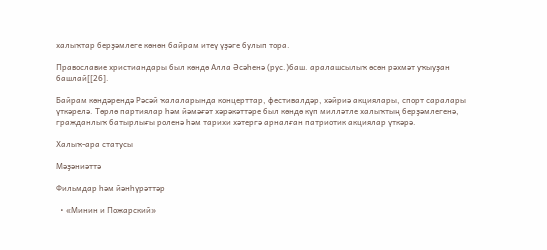халыҡтар берҙәмлеге көнөн байрам итеү үҙәге булып тора.

Православие христиандары был көндө Алла Әсәһенә (рус.)баш. аралашсылыҡ өсөн рәхмәт уҡыуҙан башлай[[26].

Байрам көндәрендә Рәсәй ҡалаларында концерттар, фестивалдәр, хәйриә акциялары, спорт саралары үткәрелә. Төрлө партиялар һәм йәмәғәт хәрәкәттәре был көндө күп милләтле халыҡтың берҙәмлегенә, гражданлыҡ батырлығы роленә һәм тарихи хәтергә арналған патриотик акциялар үткәрә.

Халыҡ-ара статусы

Мәҙәниәттә

Фильмдар һәм йәнһүрәттәр

  • «Минин и Пожарский»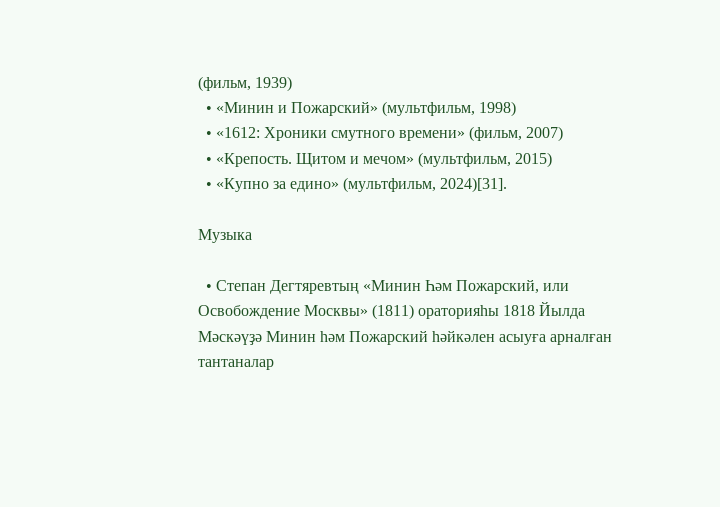(фильм, 1939)
  • «Минин и Пожарский» (мультфильм, 1998)
  • «1612: Хроники смутного времени» (фильм, 2007)
  • «Крепость. Щитом и мечом» (мультфильм, 2015)
  • «Купно за едино» (мультфильм, 2024)[31].

Музыка

  • Степан Дегтяревтың «Минин Һәм Пожарский, или Освобождение Москвы» (1811) ораторияһы 1818 Йылда Мәскәүҙә Минин һәм Пожарский һәйкәлен асыуға арналған тантаналар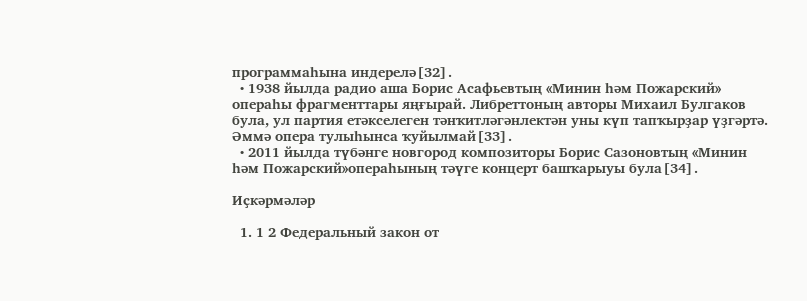программаһына индерелә[32].
  • 1938 йылда радио аша Борис Асафьевтың «Минин һәм Пожарский» операһы фрагменттары яңғырай. Либреттоның авторы Михаил Булгаков була, ул партия етәкселеген тәнҡитләгәнлектән уны күп тапҡырҙар үҙгәртә. Әммә опера тулыһынса ҡуйылмай[33].
  • 2011 йылда түбәнге новгород композиторы Борис Сазоновтың «Минин һәм Пожарский»операһының тәүге концерт башҡарыуы була[34].

Иҫкәрмәләр

  1. 1 2 Федеральный закон от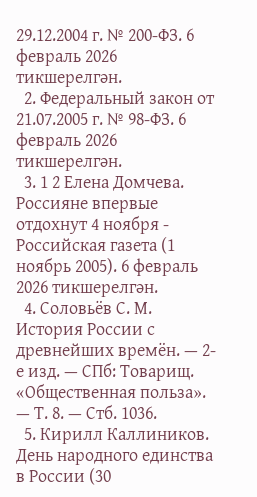29.12.2004 г. № 200-ФЗ. 6 февраль 2026 тикшерелгән.
  2. Федеральный закон от 21.07.2005 г. № 98-ФЗ. 6 февраль 2026 тикшерелгән.
  3. 1 2 Елена Домчева. Россияне впервые отдохнут 4 ноября - Российская газета (1 ноябрь 2005). 6 февраль 2026 тикшерелгән.
  4. Соловьёв С. М. История России с древнейших времён. — 2-е изд. — СПб: Товарищ. «Общественная польза». — Т. 8. — Стб. 1036.
  5. Кирилл Каллиников. День народного единства в России (30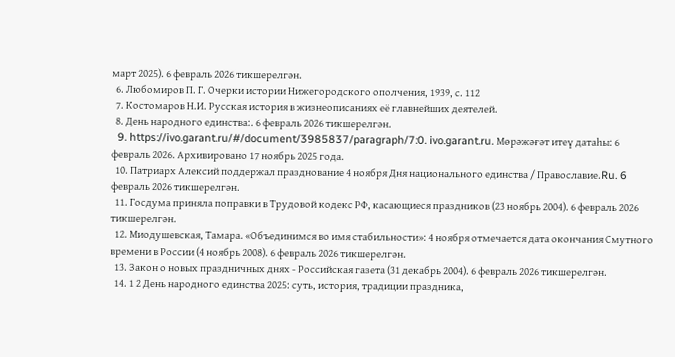март 2025). 6 февраль 2026 тикшерелгән.
  6. Любомиров П. Г. Очерки истории Нижегородского ополчения, 1939, с. 112
  7. Костомаров Н.И. Русская история в жизнеописаниях её главнейших деятелей.
  8. День народного единства:. 6 февраль 2026 тикшерелгән.
  9. https://ivo.garant.ru/#/document/3985837/paragraph/7:0. ivo.garant.ru. Мөрәжәғәт итеү датаһы: 6 февраль 2026. Архивировано 17 ноябрь 2025 года.
  10. Патриарх Алексий поддержал празднование 4 ноября Дня национального единства / Православие.Ru. 6 февраль 2026 тикшерелгән.
  11. Госдума приняла поправки в Трудовой кодекс РФ, касающиеся праздников (23 ноябрь 2004). 6 февраль 2026 тикшерелгән.
  12. Миодушевская, Тамара. «Объединимся во имя стабильности»: 4 ноября отмечается дата окончания Смутного времени в России (4 ноябрь 2008). 6 февраль 2026 тикшерелгән.
  13. Закон о новых праздничных днях - Российская газета (31 декабрь 2004). 6 февраль 2026 тикшерелгән.
  14. 1 2 День народного единства 2025: суть, история, традиции праздника,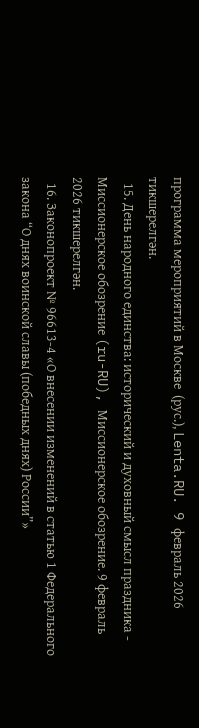программа мероприятий в Москве  (рус.), Lenta.RU. 9 февраль 2026 тикшерелгән.
  15. День народного единства: исторический и духовный смысл праздника - Миссионерское обозрение (ru-RU), Миссионерское обозрение. 9 февраль 2026 тикшерелгән.
  16. Законопроект № 96613-4 «О внесении изменений в статью 1 Федерального закона “О днях воинской славы (победных днях) России”»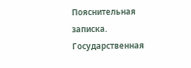Пояснительная записка. Государственная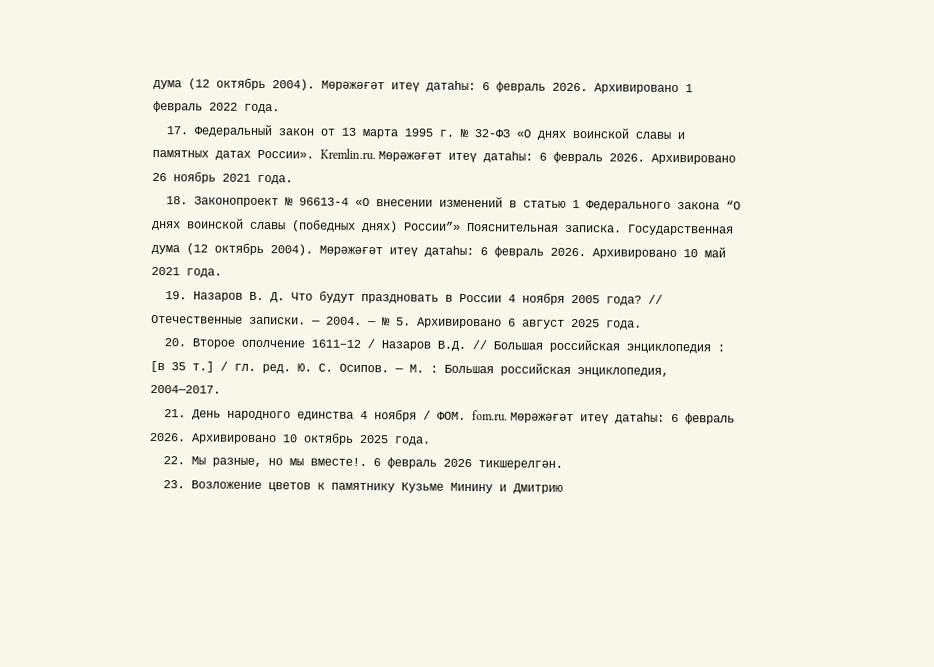дума (12 октябрь 2004). Мөрәжәғәт итеү датаһы: 6 февраль 2026. Архивировано 1 февраль 2022 года.
  17. Федеральный закон от 13 марта 1995 г. № 32-ФЗ «О днях воинской славы и памятных датах России». Kremlin.ru. Мөрәжәғәт итеү датаһы: 6 февраль 2026. Архивировано 26 ноябрь 2021 года.
  18. Законопроект № 96613-4 «О внесении изменений в статью 1 Федерального закона “О днях воинской славы (победных днях) России”» Пояснительная записка. Государственная дума (12 октябрь 2004). Мөрәжәғәт итеү датаһы: 6 февраль 2026. Архивировано 10 май 2021 года.
  19. Назаров В. Д. Что будут праздновать в России 4 ноября 2005 года? // Отечественные записки. — 2004. — № 5. Архивировано 6 август 2025 года.
  20. Второе ополчение 1611–12 / Назаров В.Д. // Большая российская энциклопедия : [в 35 т.] / гл. ред. Ю. С. Осипов. — М. : Большая российская энциклопедия, 2004—2017.
  21. День народного единства 4 ноября / ФОМ. fom.ru. Мөрәжәғәт итеү датаһы: 6 февраль 2026. Архивировано 10 октябрь 2025 года.
  22. Мы разные, но мы вместе!. 6 февраль 2026 тикшерелгән.
  23. Возложение цветов к памятнику Кузьме Минину и Дмитрию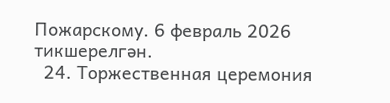Пожарскому. 6 февраль 2026 тикшерелгән.
  24. Торжественная церемония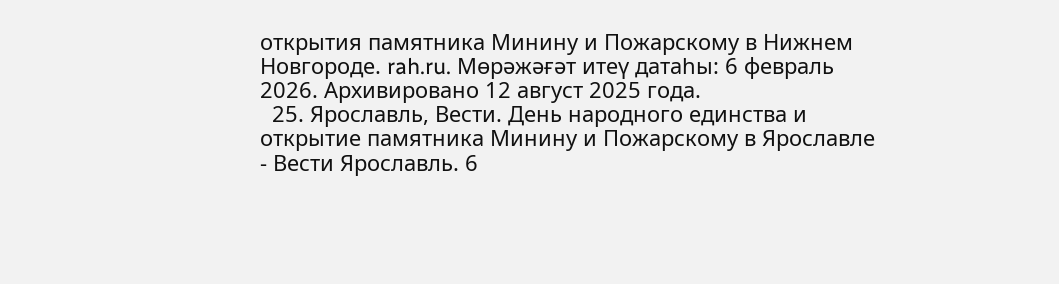открытия памятника Минину и Пожарскому в Нижнем Новгороде. rah.ru. Мөрәжәғәт итеү датаһы: 6 февраль 2026. Архивировано 12 август 2025 года.
  25. Ярославль, Вести. День народного единства и открытие памятника Минину и Пожарскому в Ярославле - Вести Ярославль. 6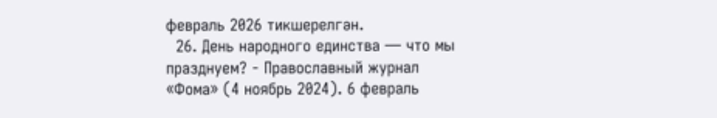февраль 2026 тикшерелгән.
  26. День народного единства — что мы празднуем? - Православный журнал «Фома» (4 ноябрь 2024). 6 февраль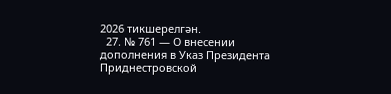2026 тикшерелгән.
  27. № 761 — О внесении дополнения в Указ Президента Приднестровской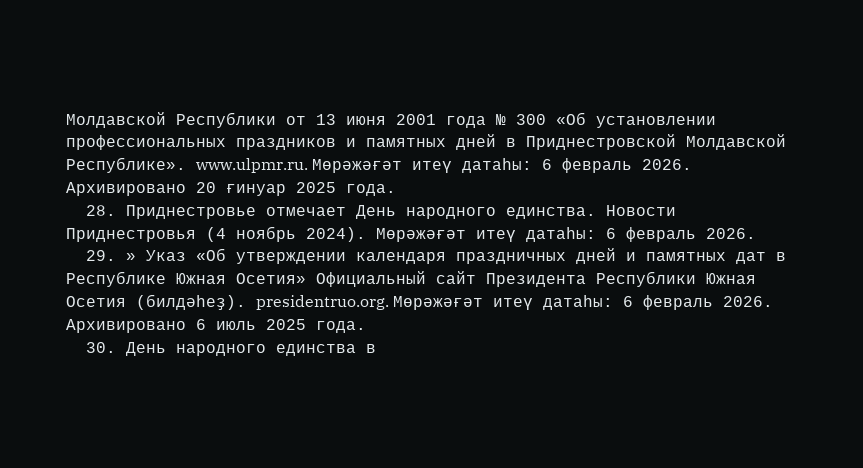Молдавской Республики от 13 июня 2001 года № 300 «Об установлении профессиональных праздников и памятных дней в Приднестровской Молдавской Республике». www.ulpmr.ru. Мөрәжәғәт итеү датаһы: 6 февраль 2026. Архивировано 20 ғинуар 2025 года.
  28. Приднестровье отмечает День народного единства. Новости Приднестровья (4 ноябрь 2024). Мөрәжәғәт итеү датаһы: 6 февраль 2026.
  29. » Указ «Об утверждении календаря праздничных дней и памятных дат в Республике Южная Осетия» Официальный сайт Президента Республики Южная Осетия (билдәһеҙ). presidentruo.org. Мөрәжәғәт итеү датаһы: 6 февраль 2026. Архивировано 6 июль 2025 года.
  30. День народного единства в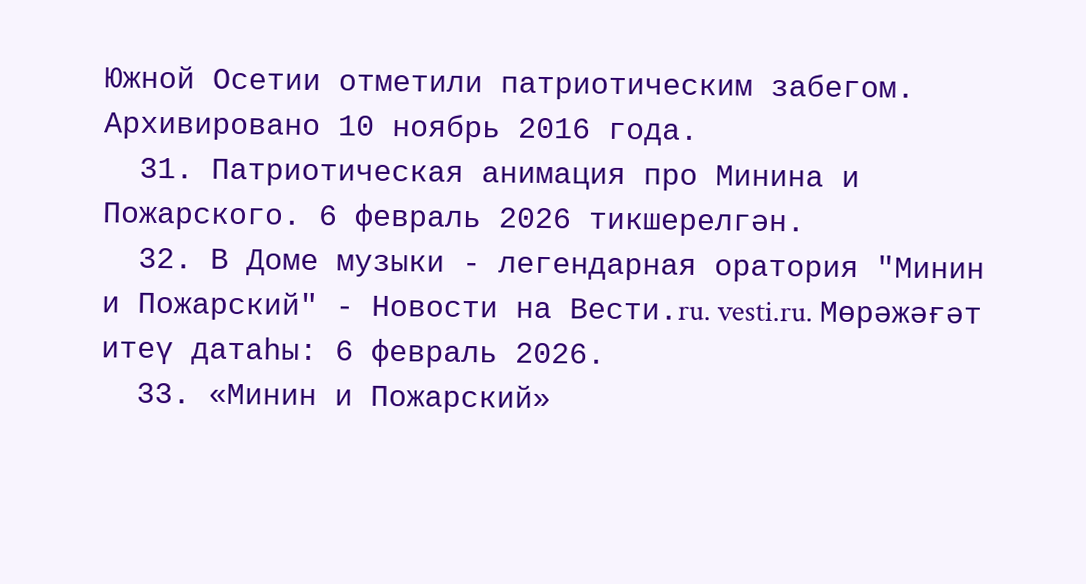Южной Осетии отметили патриотическим забегом. Архивировано 10 ноябрь 2016 года.
  31. Патриотическая анимация про Минина и Пожарского. 6 февраль 2026 тикшерелгән.
  32. В Доме музыки - легендарная оратория "Минин и Пожарский" - Новости на Вести.ru. vesti.ru. Мөрәжәғәт итеү датаһы: 6 февраль 2026.
  33. «Минин и Пожарский»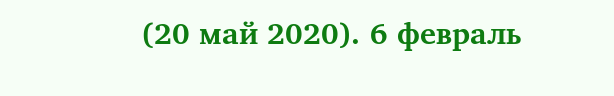(20 май 2020). 6 февраль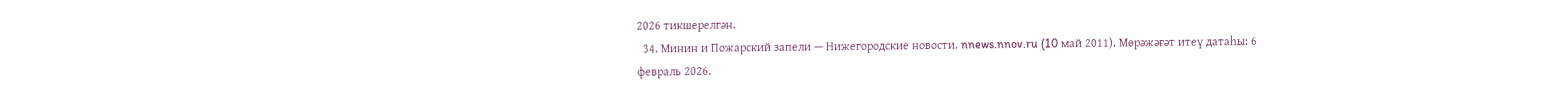2026 тикшерелгән.
  34. Минин и Пожарский запели — Нижегородские новости. nnews.nnov.ru (10 май 2011). Мөрәжәғәт итеү датаһы: 6 февраль 2026.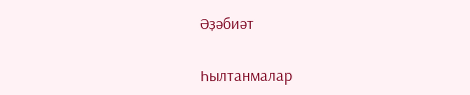Әҙәбиәт

Һылтанмалар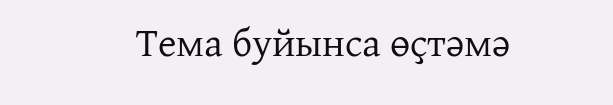Тема буйынса өҫтәмә